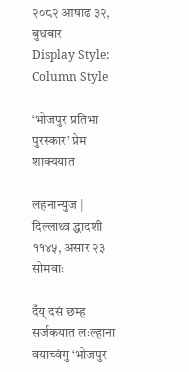२०८२ आषाढ ३२, बुधबार
Display Style:
Column Style

‘भोजपुर प्रतिभा पुरस्कार’ प्रेम शाक्ययात

लहनान्युज | दिल्लाथ्व द्धादशी ११४५, असार २३ सोमवाः

दँय् दसं छम्ह सर्जकयात लःल्हाना वयाच्वंगु ‘भोजपुर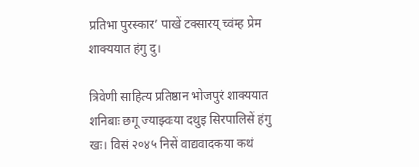प्रतिभा पुरस्कार’ पाखें टक्सारय् च्वंम्ह प्रेम शाक्ययात हंगु दु।

त्रिवेणी साहित्य प्रतिष्ठान भोजपुरं शाक्ययात शनिबाः छगू ज्याझ्वःया दथुइ सिरपालिसें हंगु खः। विसं २०४५ निसें वाद्यवादकया कथं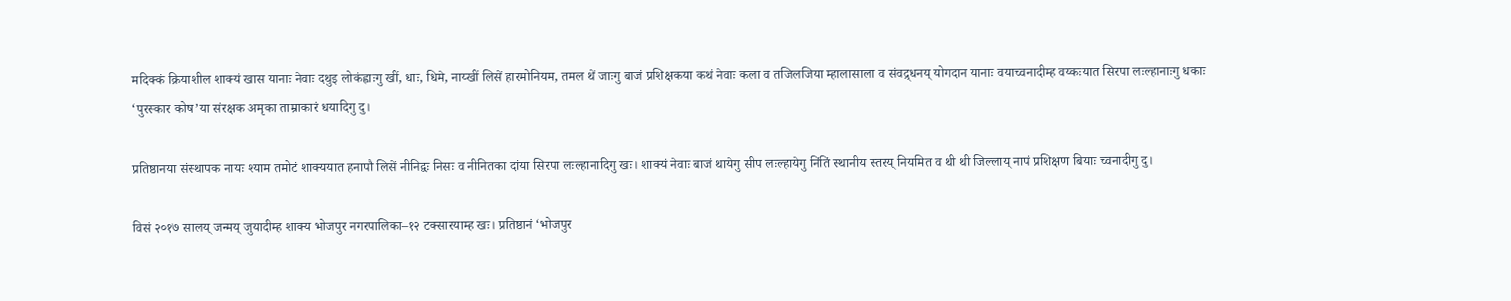मदिक्कं क्रियाशील शाक्यं खास यानाः नेवाः दथुइ लोकंह्वाःगु खीं, धाः, धिमे, नाय्खीं लिसें हारमोनियम, तमल थें जाःगु बाजं प्रशिक्षकया कथं नेवाः कला व तजिलजिया म्हालासाला व संवद्र्धनय् योगदान यानाः वयाच्वनादीम्ह वय्कःयात सिरपा लःल्हानाःगु धकाः ‘पुरस्कार कोष’या संरक्षक अमृका ताम्राकारं धयादिगु दु।

प्रतिष्ठानया संस्थापक नायः श्याम तमोटं शाक्ययात हनापौ लिसें नीनिद्वः निसः व नीनितका दांया सिरपा लःल्हानादिगु खः। शाक्यं नेवाः बाजं थायेगु सीप लःल्हायेगु निंतिं स्थानीय स्तरय् नियमित व थी थी जिल्लाय् नापं प्रशिक्षण बियाः च्वनादीगु दु।

विसं २०१७ सालय् जन्मय् जुयादीम्ह शाक्य भोजपुर नगरपालिका–१२ टक्सारयाम्ह खः। प्रतिष्ठानं ‘भोजपुर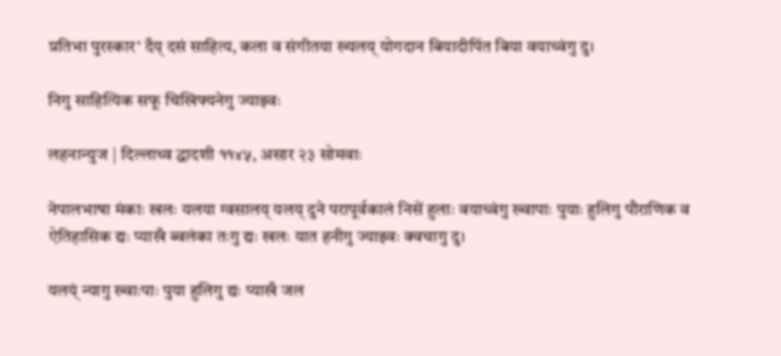प्रतिभा पुरस्कार’ दँय् दसं साहित्य, कला व संगीतया ख्यलय् योगदान बियादीपिंत बिया वयाच्वंगु दु।

निगु साहित्यिक सफू चिखिफ्यनेगु ज्याझ्वः

लहनान्युज | दिल्लाथ्व द्धादशी ११४५, असार २३ सोमवाः

नेपालभाषा मंकाः खलः यलया ग्वसालय् यलय् दुने परापूर्वकालं निसें हुलाः वयाच्वंगु ख्वापाः पुयाः हुलिगु पौराणिक व ऐतिहासिक द्यः प्याखँ ब्वलंका तःगु द्यः खलः यात हनीगु ज्याझ्वः क्वचागु दु।

यलय्ं न्यागु ख्वाःपाः पुया हुलिगु द्यः प्याखँ जल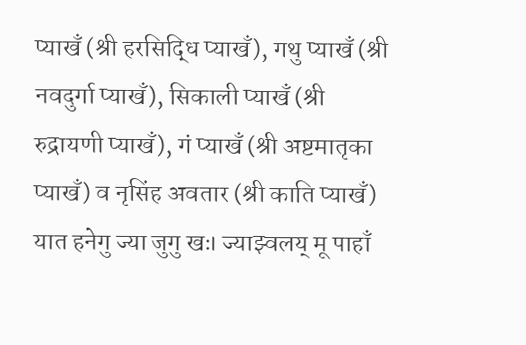प्याखँ (श्री हरसिद्धि प्याखँ), गथु प्याखँ (श्री नवदुर्गा प्याखँ), सिकाली प्याखँ (श्री रुद्रायणी प्याखँ), गं प्याखँ (श्री अष्टमातृका प्याखँ) व नृसिंह अवतार (श्री काति प्याखँ) यात हनेगु ज्या जुगु खः। ज्याझ्वलय् मू पाहाँ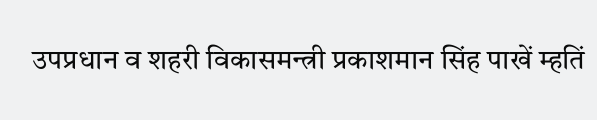उपप्रधान व शहरी विकासमन्त्री प्रकाशमान सिंह पाखें म्हतिं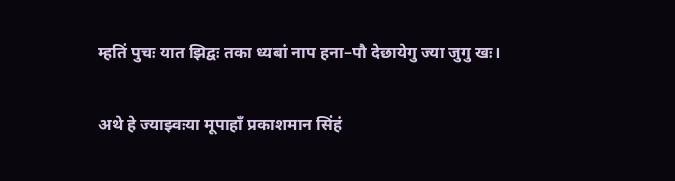म्हतिं पुचः यात झिद्वः तका ध्यबां नाप हना–पौ देछायेगु ज्या जुगु खः।

अथे हे ज्याझ्वःया मूपाहाँ प्रकाशमान सिंहं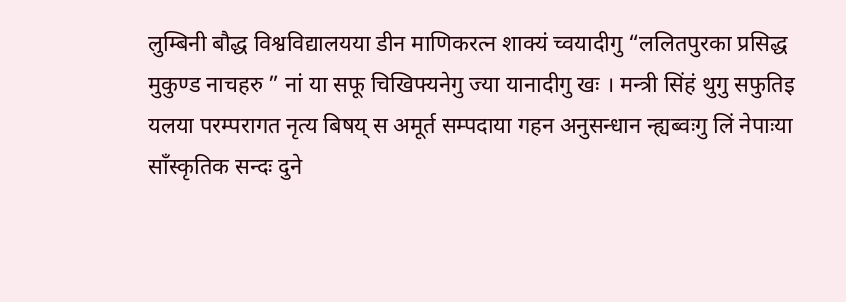लुम्बिनी बौद्ध विश्वविद्यालयया डीन माणिकरत्न शाक्यं च्वयादीगु “ललितपुरका प्रसिद्ध मुकुण्ड नाचहरु ” नां या सफू चिखिफ्यनेगु ज्या यानादीगु खः । मन्त्री सिंहं थुगु सफुतिइ यलया परम्परागत नृत्य बिषय् स अमूर्त सम्पदाया गहन अनुसन्धान न्ह्यब्वःगु लिं नेपाःया साँस्कृतिक सन्दः दुने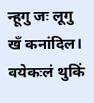न्हूगु जः लूगु खँ कनांदिल। वयेकःलं थुकिं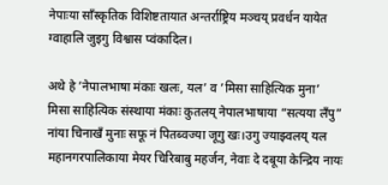नेपाःया साँस्कृतिक विशिष्टतायात अन्तर्राष्ट्रिय मञ्चय् प्रवर्धन यायेत ग्वाहालि जुइगु विश्वास प्वंकादिल।

अथे हे ’नेपालभाषा मंकाः खलः, यल’ व ’मिसा साहित्यिक मुना’ मिसा साहित्यिक संस्थाया मंकाः कुतलय् नेपालभाषाया “सत्यया लँपु” नांया चिनाखँ मुनाः सफू नं पितब्वज्या जूगु खः।उगु ज्याझ्वलय् यल महानगरपालिकाया मेयर चिरिबाबु महर्जन, नेवाः दे दबूया केन्द्रिय नायः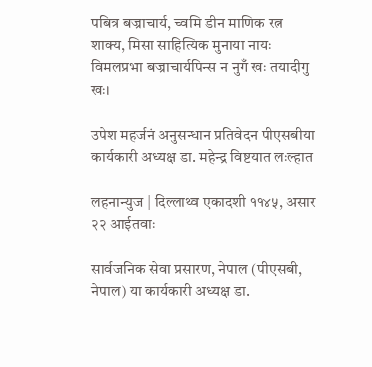पबित्र बज्राचार्य, च्वमि डीन माणिक रत्न शाक्य, मिसा साहित्यिक मुनाया नायः विमलप्रभा बज्राचार्यपिन्स न नुगँ खः तयादीगु खः।

उपेश महर्जनं अनुसन्धान प्रतिवेदन पीएसबीया कार्यकारी अध्यक्ष डा. महेन्द्र विष्टयात लःल्हात

लहनान्युज | दिल्लाथ्व एकादशी ११४५, असार २२ आईतवाः

सार्वजनिक सेवा प्रसारण, नेपाल (पीएसबी, नेपाल) या कार्यकारी अध्यक्ष डा.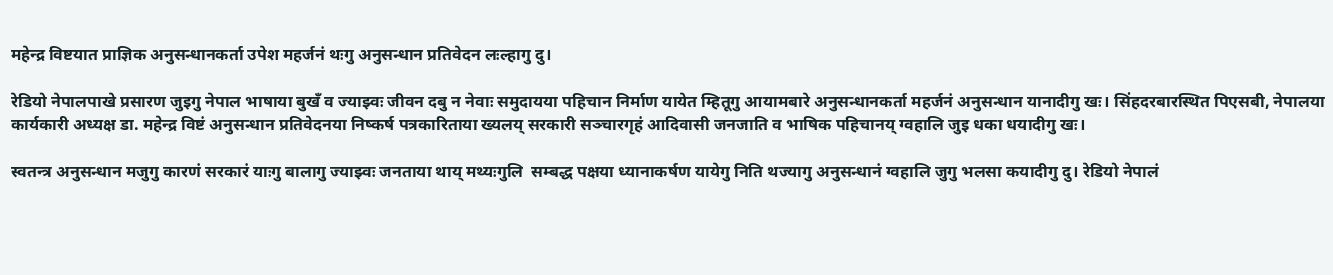महेन्द्र विष्टयात प्राज्ञिक अनुसन्धानकर्ता उपेश महर्जनं थःगु अनुसन्धान प्रतिवेदन लःल्हागु दु।

रेडियो नेपालपाखे प्रसारण जुइगु नेपाल भाषाया बुखँ व ज्याझ्वः जीवन दबु न नेवाः समुदायया पहिचान निर्माण यायेत म्हितूगु आयामबारे अनुसन्धानकर्ता महर्जनं अनुसन्धान यानादीगु खः। सिंहदरबारस्थित पिएसबी, नेपालया कार्यकारी अध्यक्ष डा. महेन्द्र विष्टं अनुसन्धान प्रतिवेदनया निष्कर्ष पत्रकारिताया ख्यलय् सरकारी सञ्चारगृहं आदिवासी जनजाति व भाषिक पहिचानय् ग्वहालि जुइ धका धयादीगु खः।

स्वतन्त्र अनुसन्धान मजुगु कारणं सरकारं याःगु बालागु ज्याझ्वः जनताया थाय् मथ्यःगुलि  सम्बद्ध पक्षया ध्यानाकर्षण यायेगु निति थज्यागु अनुसन्धानं ग्वहालि जुगु भलसा कयादीगु दु। रेडियो नेपालं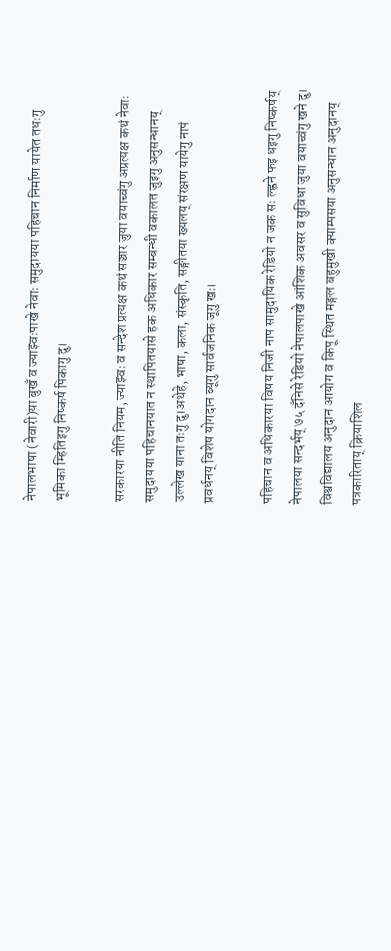नेपालभाषा (नेवारी)या बुखँ व ज्याझ्वःपाखे नेवाः समुदायया पहिचान निर्माण यायेत तधःगु भूमिका म्हितिइगु निष्कर्ष पिकागु दु।

सरकारया नीति नियम, ज्याझ्वः व सन्देश प्रत्यक्ष कथं सञ्चार जुया वयाच्वंगु अप्रत्यक्ष कथं नेवाः समुदायया पहिचानयात न स्थापितयासे हक अधिकार सम्बन्धी वकालत जुइगु अनुसन्धानय् उल्लेख याना तःगु दु।अथेहे, भाषा, कला, संस्कृति, सङ्गीतया ख्यलय् संरक्षण यायेगु नापं प्रवर्धनय् विशेष योगदान ब्यूगु सार्वजनिक जूगु खः।

पहिचान व अधिकारया विषय निजी नाप सामुदायिक रेडियो न जक सः ल्ह्वने फइ धइगु निष्कर्षय् नेपालया सन्दर्भय् ७५ दँनिसे रेडियो नेपालपाखे आंशिक अवसर व सुविधा जुया वयाच्वंगु खने दु। विश्वविद्यालय अनुदान आयोग व किपू स्थित मङ्गल बहुमुखी क्याम्पसया अनुसन्धान अनुदानय् पत्रकारिताय् क्रियाशिल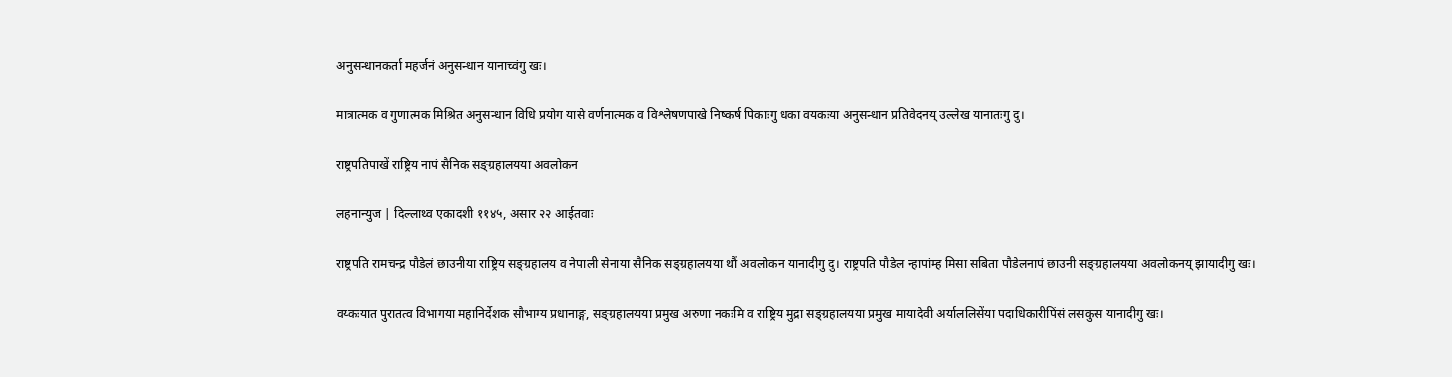अनुसन्धानकर्ता महर्जनं अनुसन्धान यानाच्वंगु खः।

मात्रात्मक व गुणात्मक मिश्रित अनुसन्धान विधि प्रयोग यासे वर्णनात्मक व विश्लेषणपाखे निष्कर्ष पिकाःगु धका वयकःया अनुसन्धान प्रतिवेदनय् उल्लेख यानातःगु दु।

राष्ट्रपतिपाखें राष्ट्रिय नापं सैनिक सङ्ग्रहालयया अवलोकन

लहनान्युज | दिल्लाथ्व एकादशी ११४५, असार २२ आईतवाः

राष्ट्रपति रामचन्द्र पौडेलं छाउनीया राष्ट्रिय सङ्ग्रहालय व नेपाली सेनाया सैनिक सङ्ग्रहालयया थौं अवलोकन यानादीगु दु। राष्ट्रपति पौडेल न्हापांम्ह मिसा सबिता पौडेलनापं छाउनी सङ्ग्रहालयया अवलोकनय् झायादीगु खः।

वय्कःयात पुरातत्व विभागया महानिर्देशक सौभाग्य प्रधानाङ्ग, सङ्ग्रहालयया प्रमुख अरुणा नकःमि व राष्ट्रिय मुद्रा सङ्ग्रहालयया प्रमुख मायादेवी अर्याललिसेंया पदाधिकारीपिंसं लसकुस यानादीगु खः।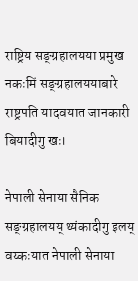राष्ट्रिय सङ्ग्रहालयया प्रमुख नकःमिं सङ्ग्रहालययाबारे राष्ट्रपति यादवयात जानकारी बियादीगु खः।

नेपाली सेनाया सैनिक सङ्ग्रहालयय् थ्यंकादीगु इलय् वय्कःयात नेपाली सेनाया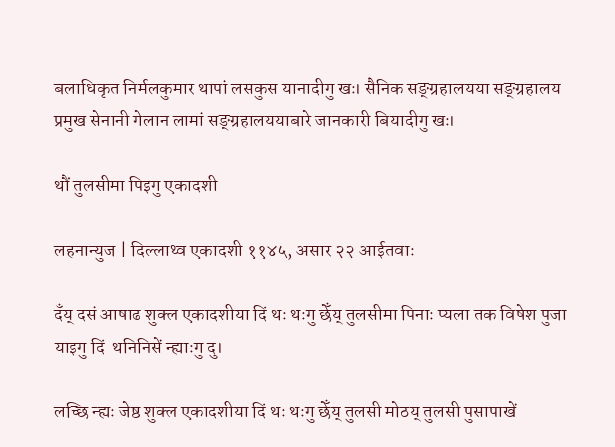बलाधिकृत निर्मलकुमार थापां लसकुस यानादीगु खः। सैनिक सङ्ग्रहालयया सङ्ग्रहालय प्रमुख सेनानी गेलान लामां सङ्ग्रहालययाबारे जानकारी बियादीगु खः।

थौं तुलसीमा पिइगु एकादशी

लहनान्युज | दिल्लाथ्व एकादशी ११४५, असार २२ आईतवाः

दँय् दसं आषाढ शुक्ल एकादशीया दिं थः थःगु छेँय् तुलसीमा पिनाः प्यला तक विषेश पुजा याइगु दिं  थनिनिसें न्ह्याःगु दु।

लच्छि न्ह्यः जेष्ठ शुक्ल एकादशीया दिं थः थःगु छेँय् तुलसी मोठय् तुलसी पुसापाखें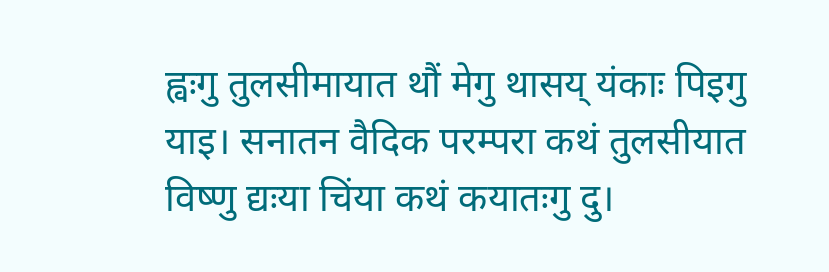ह्वःगु तुलसीमायात थौं मेगु थासय् यंकाः पिइगु याइ। सनातन वैदिक परम्परा कथं तुलसीयात विष्णु द्यःया चिंया कथं कयातःगु दु।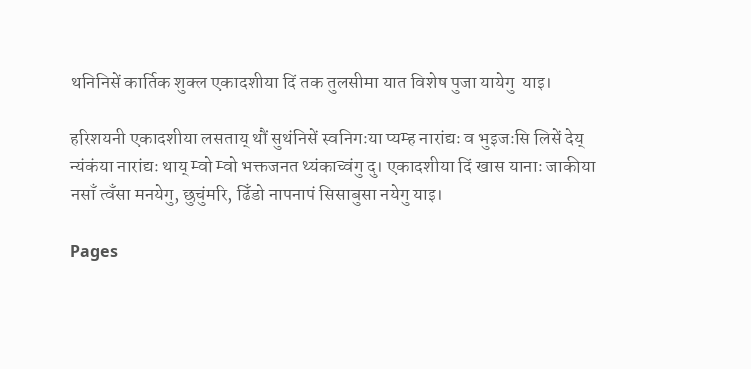थनिनिसें कार्तिक शुक्ल एकादशीया दिं तक तुलसीमा यात विशेष पुजा यायेगु  याइ।

हरिशयनी एकादशीया लसताय् थौं सुथंनिसें स्वनिगःया प्यम्ह नारांद्यः व भुइजःसि लिसें देय् न्यंकंया नारांद्यः थाय् म्वो म्वो भक्तजनत थ्यंकाच्वंगु दु। एकादशीया दिं खास यानाः जाकीया नसाँ त्वँसा मनयेगु, छुचुंमरि, ढिँडो नापनापं सिसाबुसा नयेगु याइ।

Pages